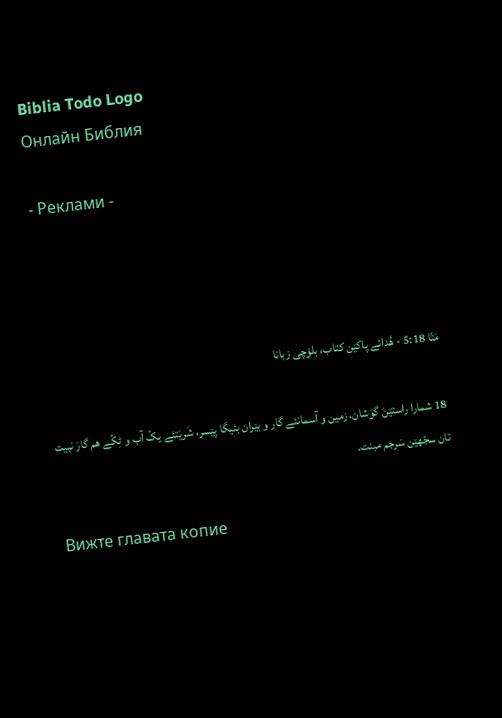Biblia Todo Logo
Онлайн Библия

- Реклами -




مَتّا 5:18 - هُدائے پاکێن کتاب، بلۆچی زبانا

18 شمارا راستێنَ گوَشان، زمین و آسمانئے گار و بێران بئیگا پێسر، شَریَتئے یکّ آب و ٹِکّے هم گارَ نبیت تان سجّهێن سَرجم مبنت.

Вижте главата копие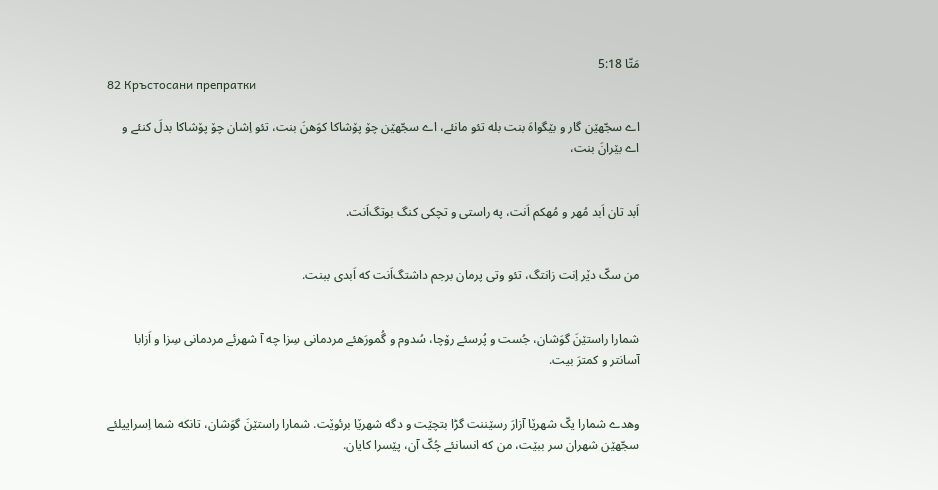مَتّا 5:18
82 Кръстосани препратки

اے سجّهێن گار و بێگواهَ بنت بله تئو مانئے، اے سجّهێن چۆ پۆشاکا کوَهنَ بنت، تئو اِشان چۆ پۆشاکا بدلَ کنئے و اے بێرانَ بنت،


اَبد تان اَبد مُهر و مُهکم اَنت، په راستی و تچکی کنگ بوتگ‌اَنت.


من سکّ دێر اِنت زانتگ، تئو وتی پرمان برجم داشتگ‌اَنت که اَبدی ببنت.


شمارا راستێنَ گوَشان، جُست و پُرسئے رۆچا، سُدوم و گُمورَهئے مردمانی سِزا چه آ شهرئے مردمانی سِزا و اَزابا آسانتر و کمترَ بیت.


وهدے شمارا یکّ شهرێا آزارَ رسێننت گڑا بتچێت و دگه شهرێا برئوێت. شمارا راستێنَ گوَشان، تانکه شما اِسراییلئے سجّهێن شهران سر ببێت، من که انسانئے چُکّ آن، پێسرا کایان.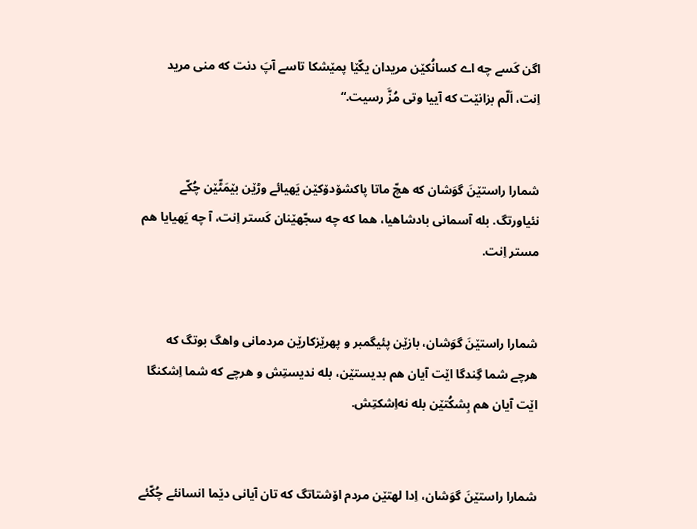اگن کَسے چه اے کسانُکێن مریدان یکّێا پمێشکا تاسے آپَ دنت که منی مرید اِنت، اَلّم بزانێت که آییا وتی مُزَّ رسیت.“


شمارا راستێنَ گوَشان که هچّ ماتا پاکشۆدۆکێن یَهیائے وڑێن بێمَٹّێن چُکّے نئیاورتگ. بله آسمانی بادشاهیا، هما که چه سجّهێنان کَستر اِنت، آ چه یَهیایا هم مستر اِنت.


شمارا راستێنَ گوَشان، بازێن پئیگمبر و پهرێزکارێن مردمانی واهگ بوتگ که هرچے شما گِندگا اێت آیان هم بدیستێن، بله ندیستِش و هرچے که شما اِشکنگا اێت آیان هم بِشکُتێن بله نه‌اِشکتِش.


شمارا راستێنَ گوَشان، اِدا لهتێن مردم اۆشتاتگ که تان آیانی دێما انسانئے چُکّئے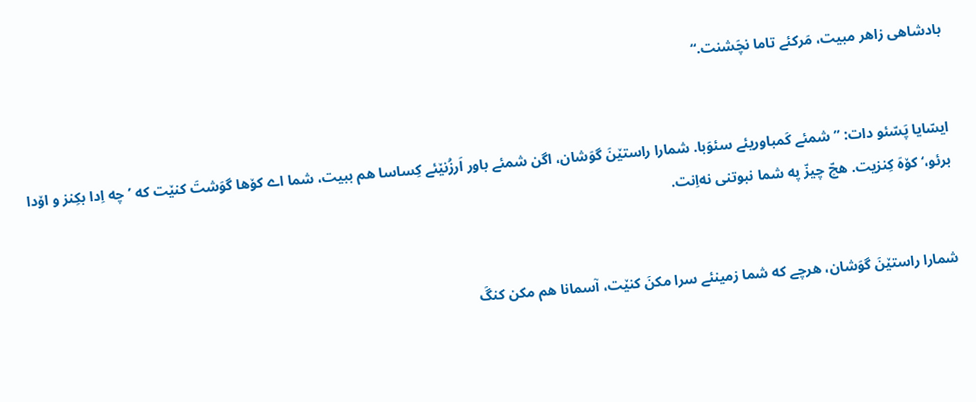بادشاهی زاهر مبیت، مَرکئے تاما نچَشنت.“


ایسّایا پَسّئو دات: ”شمئے کَمباوریئے سئوَبا. شمارا راستێنَ گوَشان، اگن شمئے باور اَرزُنێئے کِساسا هم ببیت، شما اے کۆها گوَشتَ کنێت که ’چه اِدا بکِنز و اۆدا برئو،‘ کۆهَ کِنزیت. هچّ چیزّ په شما نبوتنی نه‌اِنت.


شمارا راستێنَ گوَشان، هرچے که شما زمینئے سرا مکنَ کنێت، آسمانا هم مکن کنگَ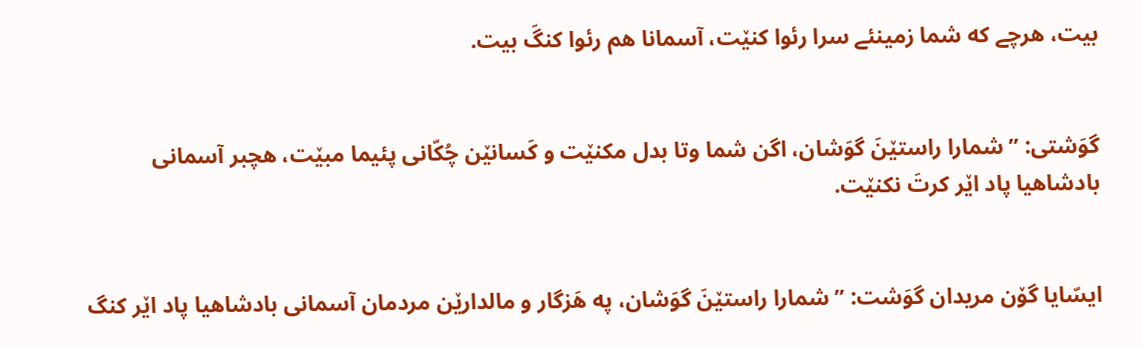بیت، هرچے که شما زمینئے سرا رئوا کنێت، آسمانا هم رئوا کنگَ بیت.


گوَشتی: ”شمارا راستێنَ گوَشان، اگن شما وتا بدل مکنێت و کَسانێن چُکّانی پئیما مبێت، هچبر آسمانی بادشاهیا پاد اێر کرتَ نکنێت.


ایسّایا گۆن مریدان گوَشت: ”شمارا راستێنَ گوَشان، په هَزگار و مالدارێن مردمان آسمانی بادشاهیا پاد اێر کنگ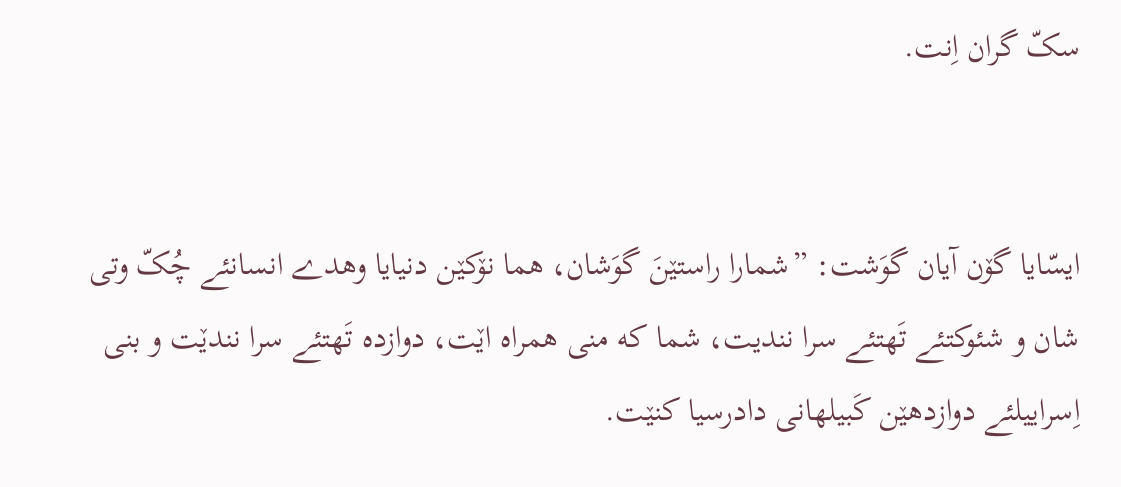سکّ گران اِنت.


ایسّایا گۆن آیان گوَشت: ”شمارا راستێنَ گوَشان، هما نۆکێن دنیایا وهدے انسانئے چُکّ وتی شان و شئوکتئے تَهتئے سرا نندیت، شما که منی همراه اێت، دوازده تَهتئے سرا نندێت و بنی اِسراییلئے دوازدهێن کَبیلهانی دادرسیا کنێت.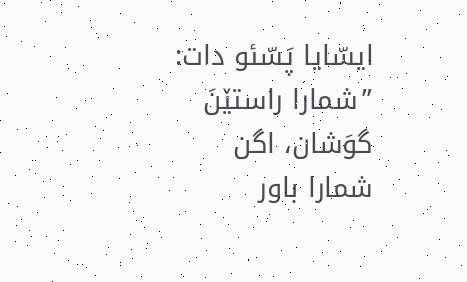ایسّایا پَسّئو دات: ”شمارا راستێنَ گوَشان، اگن شمارا باور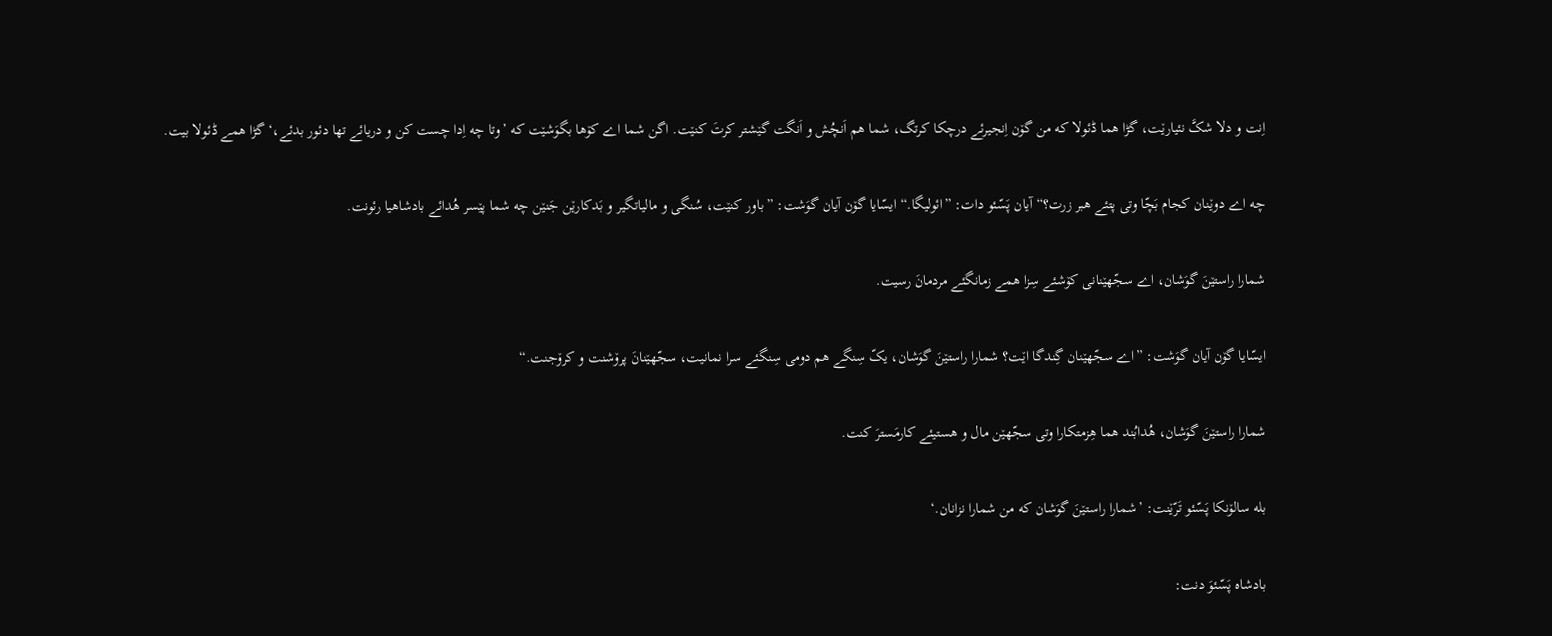اِنت و دلا شکَّ نئیارێت، گڑا هما ڈئولا که من گۆن اِنجیرئے درچکا کرتگ، شما هم اَنچُش و اَنگت گێشتر کرتَ کنێت. اگن شما اے کۆها بگوَشێت که ’وتا چه اِدا چست کن و دریائے تها دئور بدئے،‘ گڑا همے ڈئولا بیت.


چه اے دوێنان کجام بَچّا وتی پتئے هبر زرت؟“ آیان پَسّئو دات: ”ائولیگا.“ ایسّایا گۆن آیان گوَشت: ”باور کنێت، سُنگی و مالیاتگیر و بَدکارێن جَنێن چه شما پێسر هُدائے بادشاهیا رئونت.


شمارا راستێنَ گوَشان، اے سجّهێنانی کۆشئے سِزا همے زمانگئے مردمانَ رسیت.


ایسّایا گۆن آیان گوَشت: ”اے سجّهێنان گِندگا اێت؟ شمارا راستێنَ گوَشان، یکّ سِنگے هم دومی سِنگئے سرا نمانیت، سجّهێنانَ پرۆشنت و کرۆجنت.“


شمارا راستێنَ گوَشان، هُدابُند هما هِزمتکارا وتی سجّهێن مال و هستیئے کارمَسترَ کنت.


بله سالۆنکا پَسّئو تَرّێنت: ’شمارا راستێنَ گوَشان که من شمارا نزانان.‘


بادشاه پَسّئوَ دنت: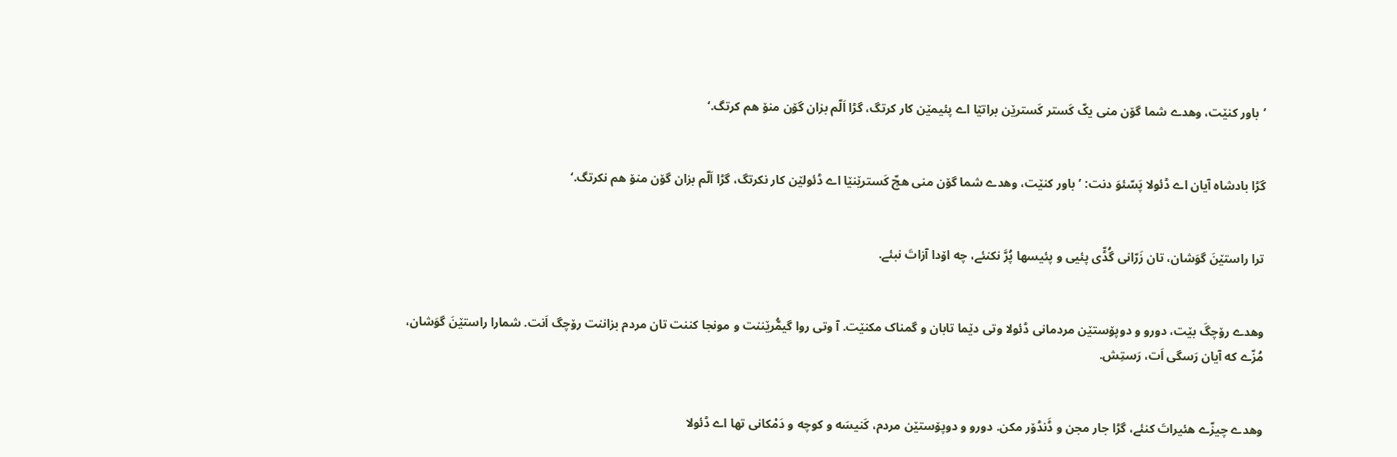’باور کنێت، وهدے شما گۆن منی یکّ کَستر کَسترێن براتێا اے پئیمێن کار کرتگ، گڑا اَلّم بزان گۆن منۆ هم کرتگ.‘


گڑا بادشاه آیان اے ڈئولا پَسّئوَ دنت: ’باور کنێت، وهدے شما گۆن منی هچّ کَسترێنێا اے ڈئولێن کار نکرتگ، گڑا اَلّم بزان گۆن منۆ هم نکرتگ.‘


ترا راستێنَ گوَشان، تان زَرّانی گُڈّی پئیی و پئیسها پُرَّ نکنئے، چه اۆدا آزاتَ نبئے.


وهدے رۆچگَ بێت، دورو و دوپۆستێن مردمانی ڈئولا وتی دێما تابان و گمناک مکنێت. آ وتی روا گیمُّرێننت و مونجا کننت تان مردم بزاننت رۆچگ اَنت. شمارا راستێنَ گوَشان، مُزّے که آیان رَسگی اَت، رَستِش.


وهدے چیزّے هئیراتَ کنئے، گڑا جار مجن و ڈَنڈۆر مکن. دورو و دوپۆستێن مردم، کَنیسَه و کوچه و دَمْکانی تها اے ڈئولا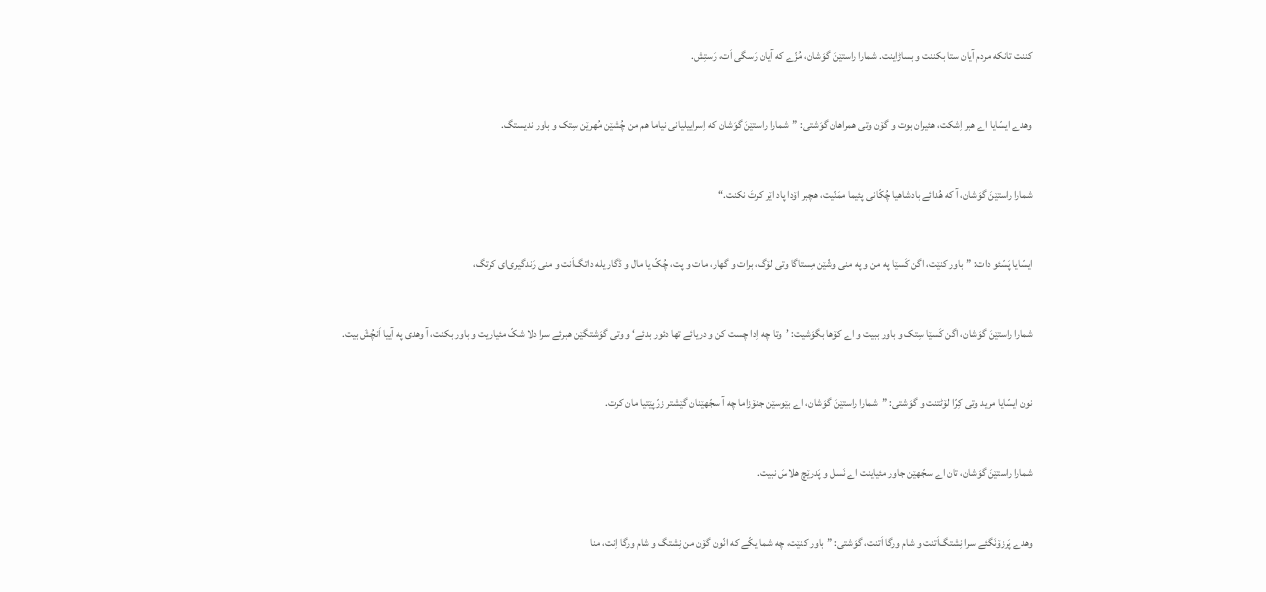کننت تانکه مردم آیان ستا بکننت و بساڑاینت. شمارا راستێنَ گوَشان، مُزّے که آیان رَسگی اَت، رَستِش.


وهدے ایسّایا اے هبر اِشکت، هئیران بوت و گۆن وتی همراهان گوَشتی: ”شمارا راستێنَ گوَشان که اِسراییلیانی نیاما هم من چُشێن مُهرێن سِتک و باور ندیستگ.


شمارا راستێنَ گوَشان، آ که هُدائے بادشاهیا چُکّانی پئیما ممَنّیت، هچبر اۆدا پاد اێر کرتَ نکنت.“


ایسّایا پَسّئو دات: ”باور کنێت، اگن کَسێا په من و په منی وشّێن مِستاگا وتی لۆگ، برات و گهار، مات و پت، چُکّ یا مال و ڈگار یله داتگ‌اَنت و منی رَندگیری‌ای کرتگ،


شمارا راستێنَ گوَشان، اگن کَسێا سِتک و باور ببیت و اے کۆها بگوَشیت: ’وتا چه اِدا چست کن و دریائے تها دئور بدئے‘ و وتی گوَشتگێن هبرئے سرا دلا شکّ مئیاریت و باور بکنت، آ وهدی په آییا اَنچُشَ بیت.


نون ایسّایا مرید وتی کِرّا لۆٹتنت و گوَشتی: ”شمارا راستێنَ گوَشان، اے بێوسێن جنۆزاما چه آ سجّهێنان گێشتر زرّ پێتیا مان کرت.


شمارا راستێنَ گوَشان، تان اے سجّهێن جاور مئیاینت اے نَسل و پَدرێچ هلاسَ نبیت.


وهدے پَرزۆنَگئے سرا نِشتگ‌اَتنت و شام ورگا اَتنت، گوَشتی: ”باور کنێت، چه شما یکّے که انّون گۆن من نِشتگ و شام ورگا اِنت، منا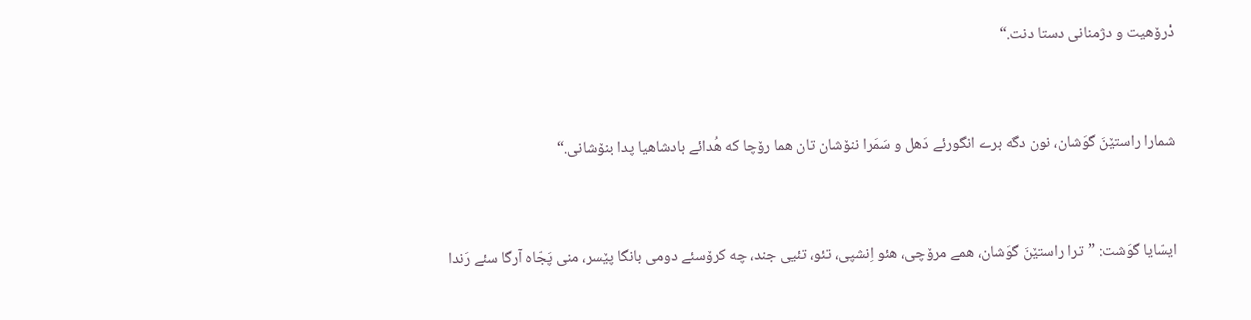دْرۆهیت و دژمنانی دستا دنت.“


شمارا راستێنَ گوَشان، نون دگه برے انگورئے دَهل و سَمَرا ننۆشان تان هما رۆچا که هُدائے بادشاهیا پدا بنۆشانی.“


ایسّایا گوَشت: ”ترا راستێنَ گوَشان، همے مرۆچی، هئو اِنشپی، تئو، تئیی جند، چه کرۆسئے دومی بانگا پێسر، منی پَجّاه آرگا سئے رَندا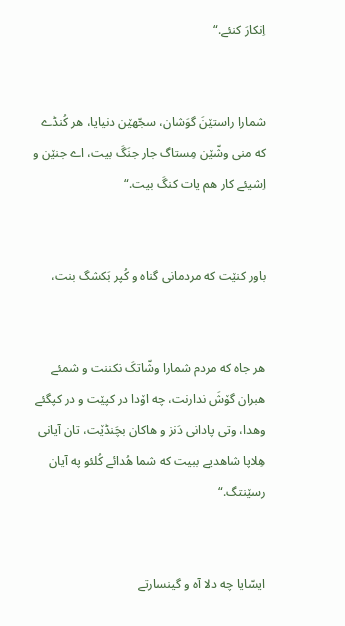اِنکارَ کنئے.“


شمارا راستێنَ گوَشان، سجّهێن دنیایا، هر کُنڈے که منی وشّێن مِستاگ جار جنَگَ بیت، اے جنێن و اِشیئے کار هم یات کنگَ بیت.“


باور کنێت که مردمانی گناه و کُپر بَکشگ بنت،


هر جاه که مردم شمارا وشّاتکَ نکننت و شمئے هبران گۆشَ ندارنت، چه اۆدا در کپێت و در کپگئے وهدا، وتی پادانی دَنز و هاکان بچَنڈێت، تان آیانی هِلاپا شاهدیے ببیت که شما هُدائے کُلئو په آیان رسێنتگ.“


ایسّایا چه دلا آه و گینسارتے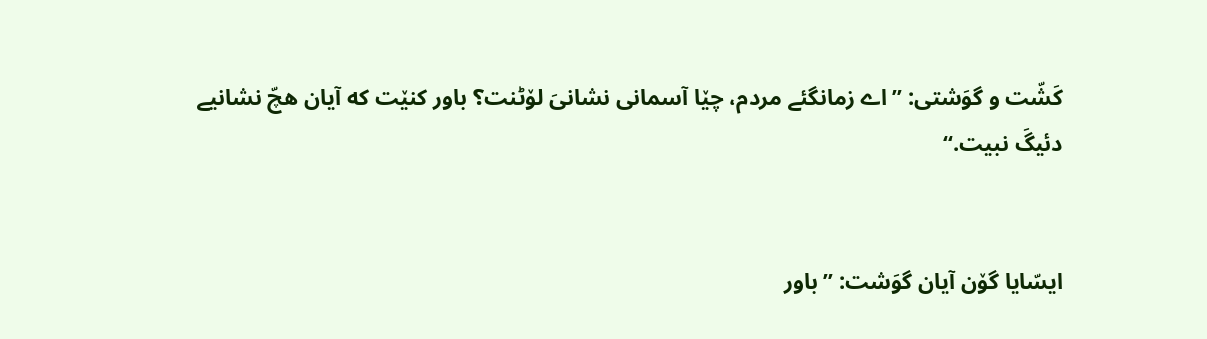کَشّت و گوَشتی: ”اے زمانگئے مردم، چێا آسمانی نشانیَ لۆٹنت؟ باور کنێت که آیان هچّ نشانیے دئیگَ نبیت.“


ایسّایا گۆن آیان گوَشت: ”باور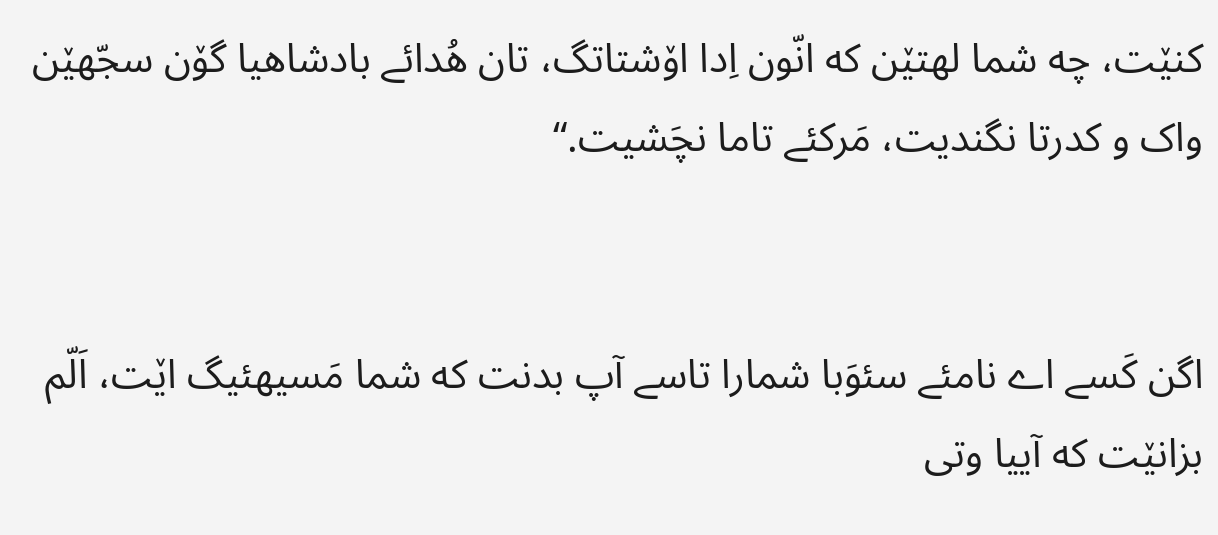کنێت، چه شما لهتێن که انّون اِدا اۆشتاتگ، تان هُدائے بادشاهیا گۆن سجّهێن واک و کدرتا نگندیت، مَرکئے تاما نچَشیت.“


اگن کَسے اے نامئے سئوَبا شمارا تاسے آپ بدنت که شما مَسیهئیگ اێت، اَلّم بزانێت که آییا وتی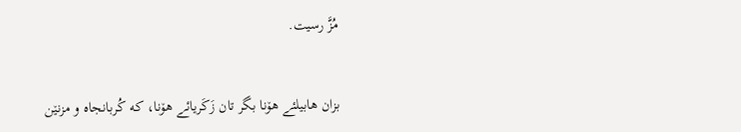مُزَّ رسیت.


بزان هابیلئے هۆنا بگر تان زَکَریائے هۆنا، که کُربانجاه و مزنێن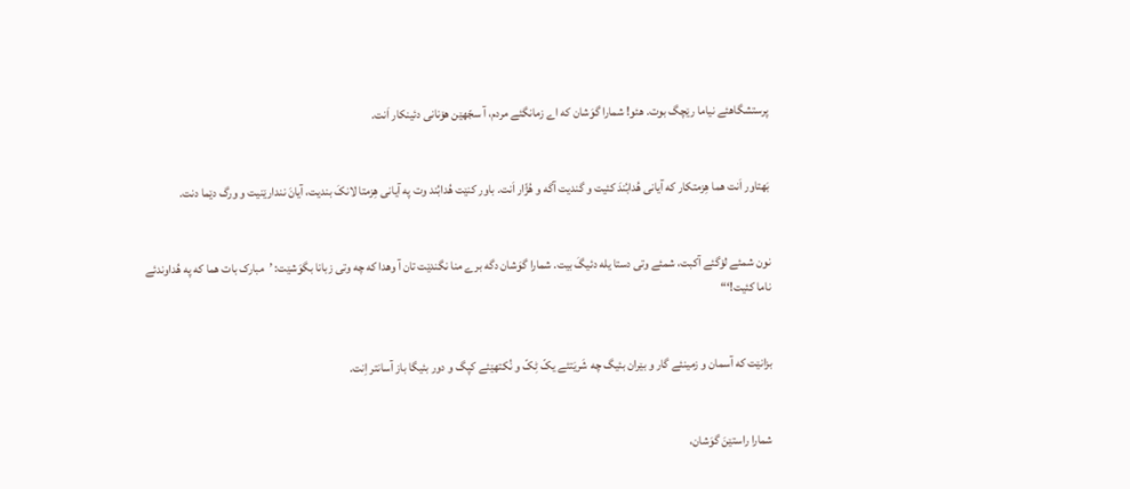پرستشگاهئے نیاما رێچگ بوت. هئو! شمارا گوَشان که اے زمانگئے مردم، آ سجّهێن هۆنانی دئینکار اَنت.


بَهتاور اَنت هما هِزمتکار که آیانی هُدابُندَ کئیت و گندیت آگه و هُژّار اَنت. باور کنێت هُدابُند وت په آیانی هِزمتا لانکَ بندیت، آیانَ نندارێنیت و ورگ دێما دنت.


نون شمئے لۆگئے آکبت، شمئے وتی دستا یله دئیگَ بیت. شمارا گوَشان دگه برے منا نگندێت تان آ وهدا که چه وتی زبانا بگوَشێت: ’مبارک بات هما که په هُداوندئے ناما کئیت!‘“


بزانێت که آسمان و زمینئے گار و بێران بئیگ چه شَریَتئے یکّ ٹِکّ و نُکتهێئے کپگ و دور بئیگا باز آسانتر اِنت.


شمارا راستێنَ گوَشان،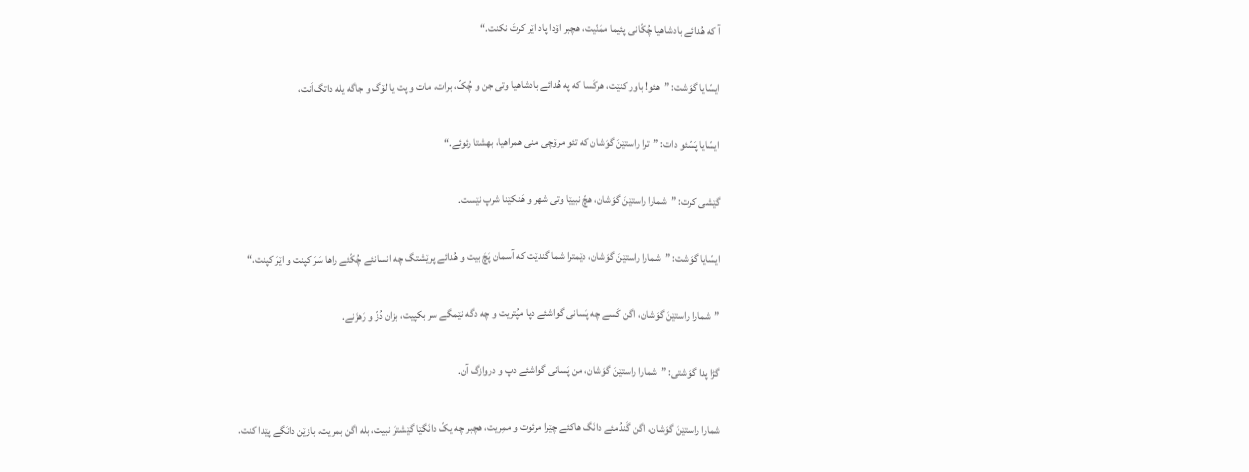آ که هُدائے بادشاهیا چُکّانی پئیما ممَنّیت، هچبر اۆدا پاد اێر کرتَ نکنت.“


ایسّایا گوَشت: ”هئو! باور کنێت، هرکَسا که په هُدائے بادشاهیا وتی جن و چُکّ، برات، مات و پت یا لۆگ و جاگه یله داتگ‌اَنت،


ایسّایا پَسّئو دات: ”ترا راستێنَ گوَشان که تئو مرۆچی منی همراهیا، بهشتا رئوئے.“


گێشی کرت: ”شمارا راستێنَ گوَشان، هچّ نبیێا وتی شهر و هَنکێنا شرپ نێست.


ایسّایا گوَشت: ”شمارا راستێنَ گوَشان، دێمترا شما گندێت که آسمان پَچَ بیت و هُدائے پرێشتگ چه انسانئے چُکّئے راها سَرَ کپنت و اێرَ کپنت.“


”شمارا راستێنَ گوَشان، اگن کَسے چه پَسانی گواشئے دپا مپُتریت و چه دگه نێمگے سر بکپیت، بزان دُزّ و رَهزَنے.


گڑا پدا گوَشتی: ”شمارا راستێنَ گوَشان، من پَسانی گواشئے دپ و دروازگ آن.


شمارا راستێنَ گوَشان، اگن گَندُمئے دانَگ هاکئے چێرا مرئوت و ممِریت، هچبر چه یکّ دانَگێا گێشترَ نبیت، بله اگن بمریت، بازێن دانَگے پێدا کنت.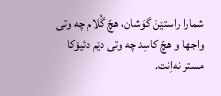شمارا راستێنَ گوَشان، هچّ گُلام چه وتی واجها و هچّ کاسِد چه وتی دێم دئیۆکا مستر نه‌اِنت.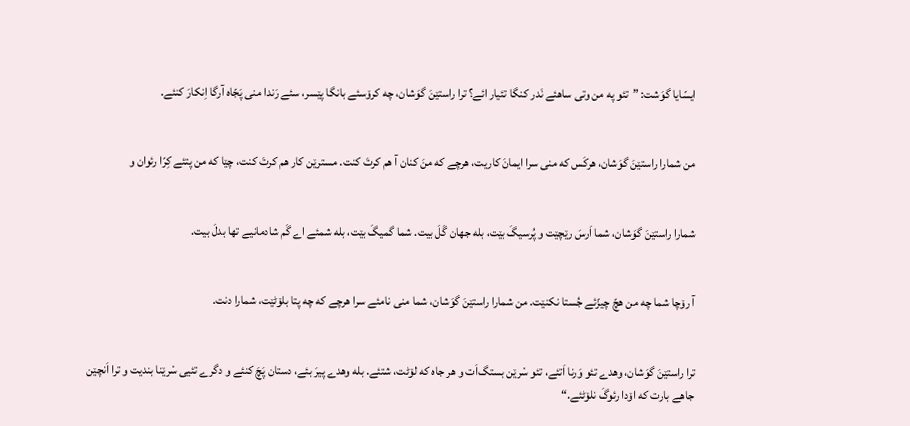ایسّایا گوَشت: ”تئو په من وتی ساهئے نَدر کنگا تئیار ائے؟ ترا راستێنَ گوَشان، چه کرۆسئے بانگا پێسر، سئے رَندا منی پَجّاه آرگا اِنکارَ کنئے.


من شمارا راستێنَ گوَشان، هرکَس که منی سرا ایمانَ کاریت، هرچے که منَ کنان آ هم کرتَ کنت. مسترێن کار هم کرتَ کنت، چێا که من پتئے کِرّا رئوان و


شمارا راستێنَ گوَشان، شما اَرسَ رێچێت و پُرسیگَ بێت، بله جهان گَلَ بیت. شما گمیگَ بێت، بله شمئے اے گَم شادمانیے تها بدلَ بیت.


آ رۆچا شما چه من هچّ چیزّئے جُستا نکنێت. من شمارا راستێنَ گوَشان، شما منی نامئے سرا هرچے که چه پتا بلۆٹێت، شمارا دنت.


ترا راستێنَ گوَشان، وهدے تئو وَرنا اَتئے، تئو سْرێن بستگ‌اَت و هر جاه که لۆٹت، شتئے. بله وهدے پیرَ بئے، دستان پَچَ کنئے و دگرے تئیی سْرێنا بندیت و ترا اَنچێن جاهے بارت که اۆدا رئوگَ نلۆٹئے.“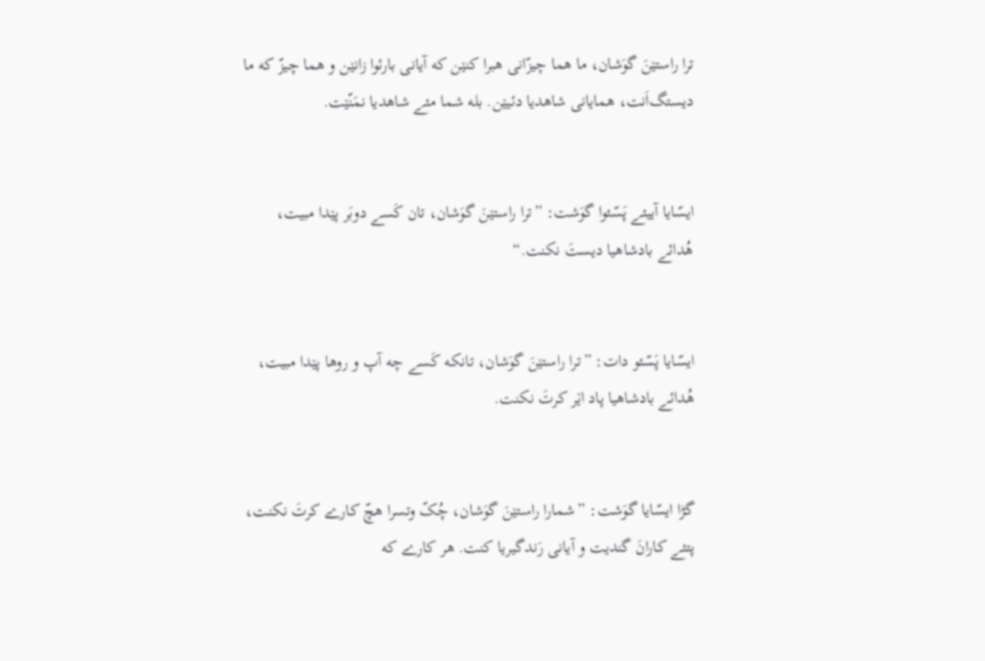ترا راستێنَ گوَشان، ما هما چیزّانی هبرا کنێن که آیانی بارئوا زانێن و هما چیزّ که ما دیستگ‌اَنت، همایانی شاهدیا دئیێن. بله شما مئے شاهدیا نمَنّێت.


ایسّایا آییئے پَسّئوا گوَشت: ”ترا راستێنَ گوَشان، تان کَسے دوبَر پێدا مبیت، هُدائے بادشاهیا دیستَ نکنت.“


ایسّایا پَسّئو دات: ”ترا راستێنَ گوَشان، تانکه کَسے چه آپ و روها پێدا مبیت، هُدائے بادشاهیا پاد اێر کرتَ نکنت.


گڑا ایسّایا گوَشت: ”شمارا راستێنَ گوَشان، چُکّ وتسرا هچّ کارے کرتَ نکنت، پتئے کارانَ گندیت و آیانی رَندگیریا کنت. هر کارے که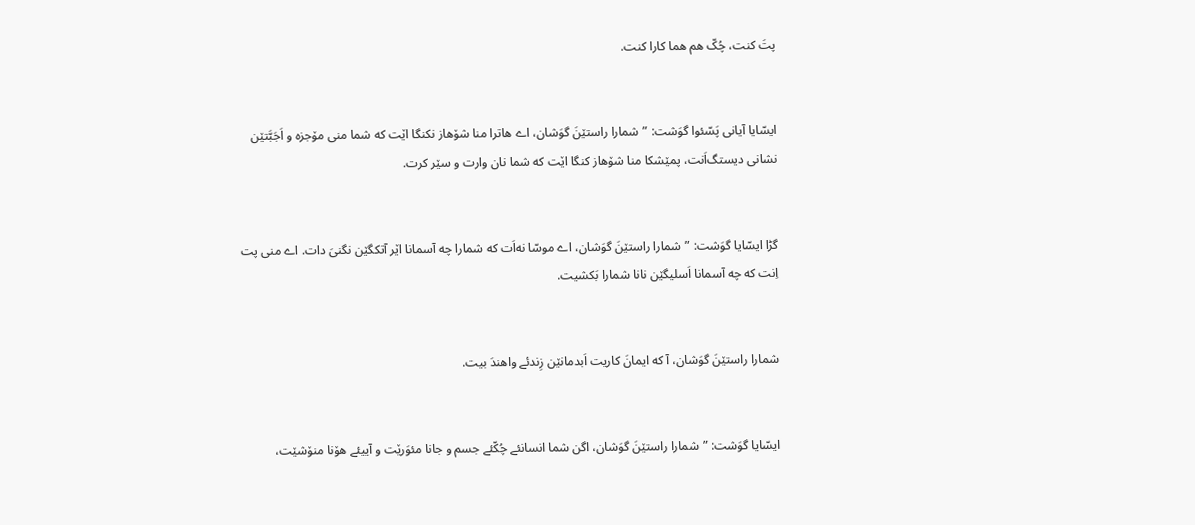پتَ کنت، چُکّ هم هما کارا کنت.


ایسّایا آیانی پَسّئوا گوَشت: ”شمارا راستێنَ گوَشان، اے هاترا منا شۆهاز نکنگا اێت که شما منی مۆجزه و اَجَبَّتێن نشانی دیستگ‌اَنت، پمێشکا منا شۆهاز کنگا اێت که شما نان وارت و سێر کرت.


گڑا ایسّایا گوَشت: ”شمارا راستێنَ گوَشان، اے موسّا نه‌اَت که شمارا چه آسمانا اێر آتکگێن نگنیَ دات. اے منی پت اِنت که چه آسمانا اَسلیگێن نانا شمارا بَکشیت.


شمارا راستێنَ گوَشان، آ که ایمانَ کاریت اَبدمانێن زِندئے واهندَ بیت.


ایسّایا گوَشت: ”شمارا راستێنَ گوَشان، اگن شما انسانئے چُکّئے جسم و جانا مئوَرێت و آییئے هۆنا منۆشێت،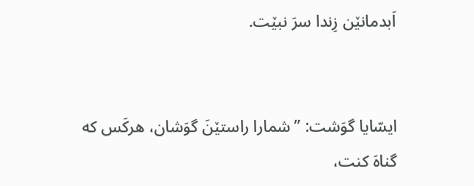اَبدمانێن زِندا سرَ نبێت.


ایسّایا گوَشت: ”شمارا راستێنَ گوَشان، هرکَس که گناهَ کنت،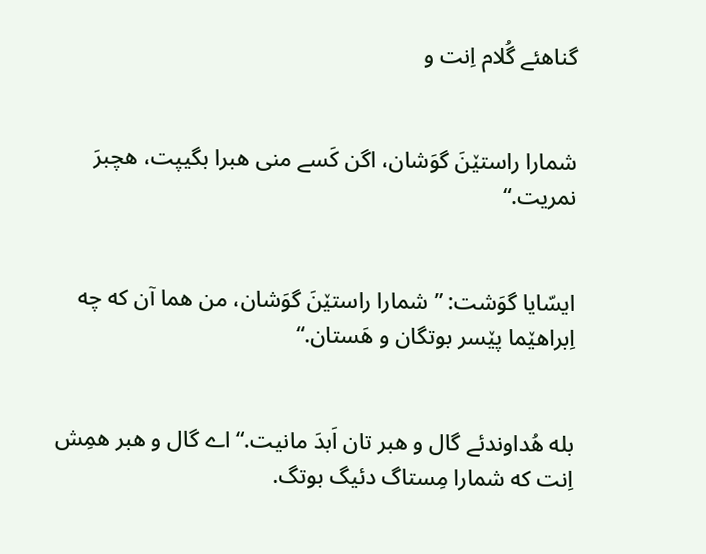گناهئے گُلام اِنت و


شمارا راستێنَ گوَشان، اگن کَسے منی هبرا بگیپت، هچبرَ نمریت.“


ایسّایا گوَشت: ”شمارا راستێنَ گوَشان، من هما آن که چه اِبراهێما پێسر بوتگان و هَستان.“


بله هُداوندئے گال و هبر تان اَبدَ مانیت.“ اے گال و هبر همِش اِنت که شمارا مِستاگ دئیگ بوتگ.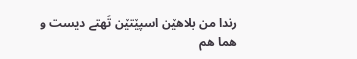رندا من بلاهێن اسپێتێن تَهتے دیست و هما هم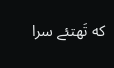که تَهتئے سرا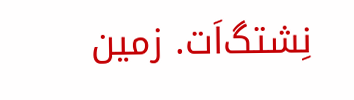نِشتگ‌اَت. زمین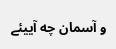و آسمان چه آییئے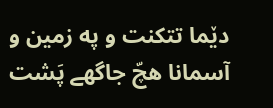دێما تتکنت و په زمین و آسمانا هچّ جاگهے پَشت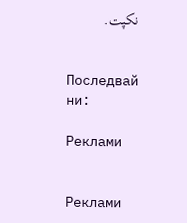نکپت.


Последвай ни:

Реклами


Реклами